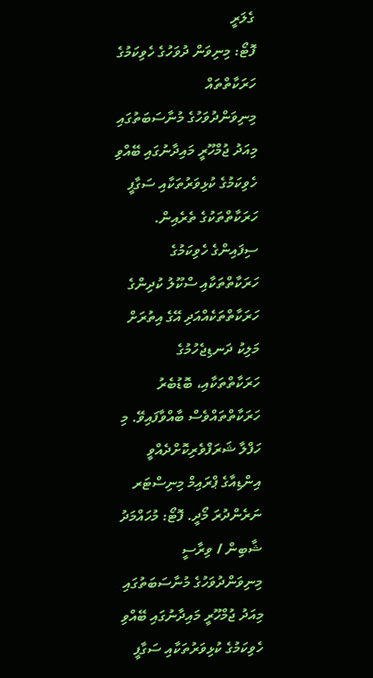ގެލަރީ
ފޮޓޯ: މިނިވަން ދުވަހުގެ ހެވިކަމުގެ ހަރަކާތްތައް
މިނިވަންދުވަހުގެ މުނާސަބަތުގައި މިއަދު ޖުމްހޫރީ މައިދާނުގައި ބޭއްވި ހެވިކަމުގެ ކުޅިވަރުތަކާއި ސަގާފީ ހަރަކާތްތަކުގެ ތެރެއިން. ސިފައިންގެ ހެވިކަމުގެ ހަރަކާތްތަކާއި ސްކޫލު ކުދިންގެ ހަރަކާތްތަކެއްއަދި އޭގެ އިތުރަށް މަލިކު ދަނޑިޖެހުމުގެ ހަރަކާތްތަކާއި، ބޮޑުބެރު ހަރަކާތްތައްވެސް ބާއްވާފައިވޭ. މި ހަފްލާ ޝަރަފްވެރިކޮށްދެއްވީ އިންޑިއާގެ ޕްރައިމް މިނިސްޓަރ ނަރެންދުރަ މޯދީ. ފޮޓޯ: މުހައްމަދު ޝާބިން / ވިރާސީ
މިނިވަންދުވަހުގެ މުނާސަބަތުގައި މިއަދު ޖުމްހޫރީ މައިދާނުގައި ބޭއްވި ހެވިކަމުގެ ކުޅިވަރުތަކާއި ސަގާފީ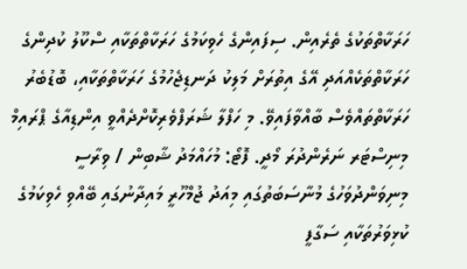ހަރަކާތްތަކުގެ ތެރެއިން. ސިފައިންގެ ހެވިކަމުގެ ހަރަކާތްތަކާއި ސްކޫލު ކުދިންގެ ހަރަކާތްތަކެއްއަދި އޭގެ އިތުރަށް މަލިކު ދަނޑިޖެހުމުގެ ހަރަކާތްތަކާއި، ބޮޑުބެރު ހަރަކާތްތައްވެސް ބާއްވާފައިވޭ. މި ހަފްލާ ޝަރަފްވެރިކޮށްދެއްވީ އިންޑިއާގެ ޕްރައިމް މިނިސްޓަރ ނަރެންދުރަ މޯދީ. ފޮޓޯ: މުހައްމަދު ޝާބިން / ވިރާސީ
މިނިވަންދުވަހުގެ މުނާސަބަތުގައި މިއަދު ޖުމްހޫރީ މައިދާނުގައި ބޭއްވި ހެވިކަމުގެ ކުޅިވަރުތަކާއި ސަގާފީ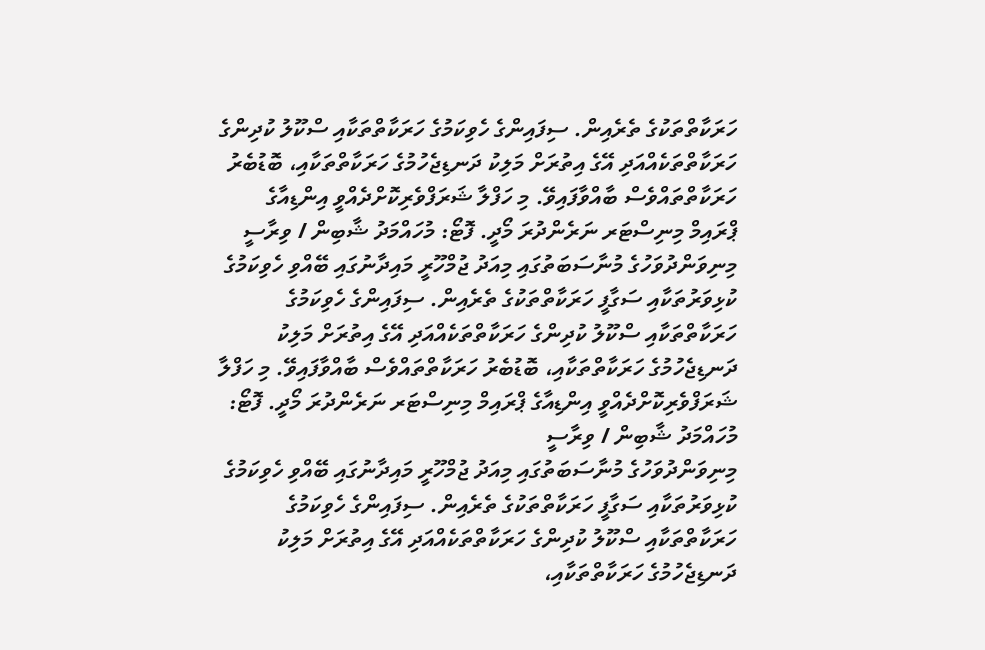ހަރަކާތްތަކުގެ ތެރެއިން. ސިފައިންގެ ހެވިކަމުގެ ހަރަކާތްތަކާއި ސްކޫލު ކުދިންގެ ހަރަކާތްތަކެއްއަދި އޭގެ އިތުރަށް މަލިކު ދަނޑިޖެހުމުގެ ހަރަކާތްތަކާއި، ބޮޑުބެރު ހަރަކާތްތައްވެސް ބާއްވާފައިވޭ. މި ހަފްލާ ޝަރަފްވެރިކޮށްދެއްވީ އިންޑިއާގެ ޕްރައިމް މިނިސްޓަރ ނަރެންދުރަ މޯދީ. ފޮޓޯ: މުހައްމަދު ޝާބިން / ވިރާސީ
މިނިވަންދުވަހުގެ މުނާސަބަތުގައި މިއަދު ޖުމްހޫރީ މައިދާނުގައި ބޭއްވި ހެވިކަމުގެ ކުޅިވަރުތަކާއި ސަގާފީ ހަރަކާތްތަކުގެ ތެރެއިން. ސިފައިންގެ ހެވިކަމުގެ ހަރަކާތްތަކާއި ސްކޫލު ކުދިންގެ ހަރަކާތްތަކެއްއަދި އޭގެ އިތުރަށް މަލިކު ދަނޑިޖެހުމުގެ ހަރަކާތްތަކާއި، ބޮޑުބެރު ހަރަކާތްތައްވެސް ބާއްވާފައިވޭ. މި ހަފްލާ ޝަރަފްވެރިކޮށްދެއްވީ އިންޑިއާގެ ޕްރައިމް މިނިސްޓަރ ނަރެންދުރަ މޯދީ. ފޮޓޯ: މުހައްމަދު ޝާބިން / ވިރާސީ
މިނިވަންދުވަހުގެ މުނާސަބަތުގައި މިއަދު ޖުމްހޫރީ މައިދާނުގައި ބޭއްވި ހެވިކަމުގެ ކުޅިވަރުތަކާއި ސަގާފީ ހަރަކާތްތަކުގެ ތެރެއިން. ސިފައިންގެ ހެވިކަމުގެ ހަރަކާތްތަކާއި ސްކޫލު ކުދިންގެ ހަރަކާތްތަކެއްއަދި އޭގެ އިތުރަށް މަލިކު ދަނޑިޖެހުމުގެ ހަރަކާތްތަކާއި،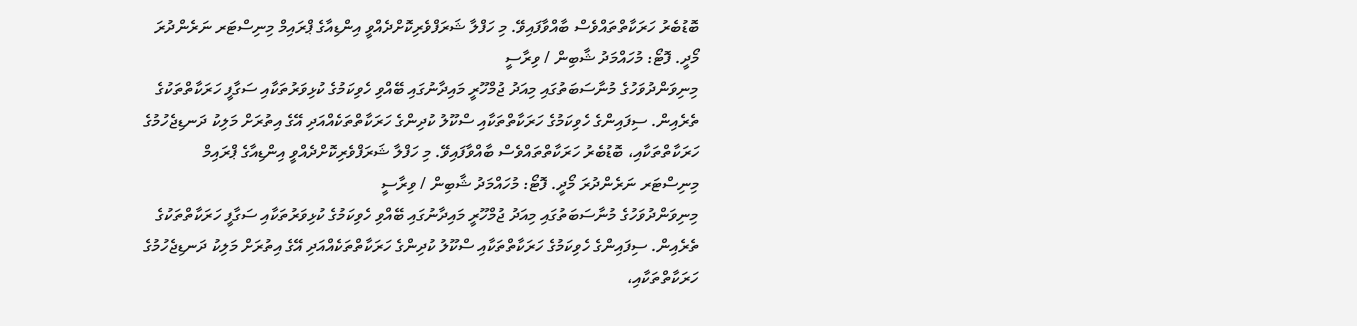ބޮޑުބެރު ހަރަކާތްތައްވެސް ބާއްވާފައިވޭ. މި ހަފްލާ ޝަރަފްވެރިކޮށްދެއްވީ އިންޑިއާގެ ޕްރައިމް މިނިސްޓަރ ނަރެންދުރަ މޯދީ. ފޮޓޯ: މުހައްމަދު ޝާބިން / ވިރާސީ
މިނިވަންދުވަހުގެ މުނާސަބަތުގައި މިއަދު ޖުމްހޫރީ މައިދާނުގައި ބޭއްވި ހެވިކަމުގެ ކުޅިވަރުތަކާއި ސަގާފީ ހަރަކާތްތަކުގެ ތެރެއިން. ސިފައިންގެ ހެވިކަމުގެ ހަރަކާތްތަކާއި ސްކޫލު ކުދިންގެ ހަރަކާތްތަކެއްއަދި އޭގެ އިތުރަށް މަލިކު ދަނޑިޖެހުމުގެ ހަރަކާތްތަކާއި، ބޮޑުބެރު ހަރަކާތްތައްވެސް ބާއްވާފައިވޭ. މި ހަފްލާ ޝަރަފްވެރިކޮށްދެއްވީ އިންޑިއާގެ ޕްރައިމް މިނިސްޓަރ ނަރެންދުރަ މޯދީ. ފޮޓޯ: މުހައްމަދު ޝާބިން / ވިރާސީ
މިނިވަންދުވަހުގެ މުނާސަބަތުގައި މިއަދު ޖުމްހޫރީ މައިދާނުގައި ބޭއްވި ހެވިކަމުގެ ކުޅިވަރުތަކާއި ސަގާފީ ހަރަކާތްތަކުގެ ތެރެއިން. ސިފައިންގެ ހެވިކަމުގެ ހަރަކާތްތަކާއި ސްކޫލު ކުދިންގެ ހަރަކާތްތަކެއްއަދި އޭގެ އިތުރަށް މަލިކު ދަނޑިޖެހުމުގެ ހަރަކާތްތަކާއި،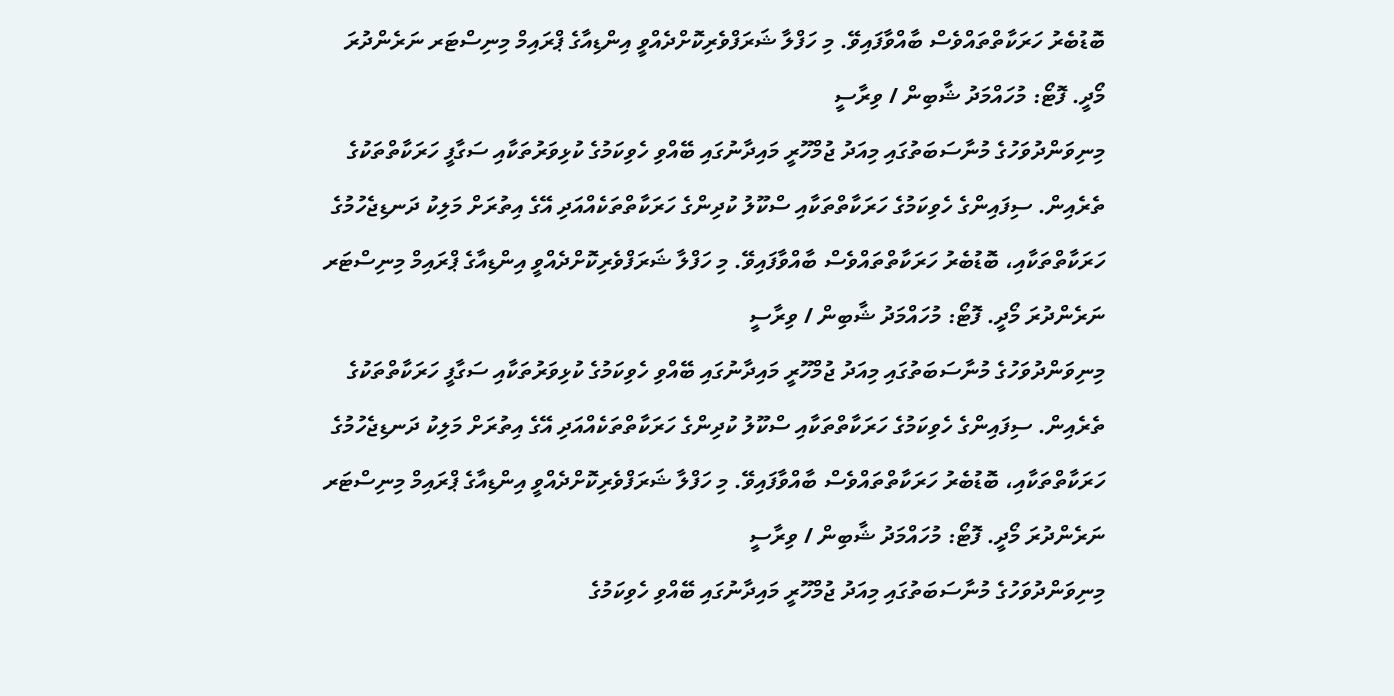ބޮޑުބެރު ހަރަކާތްތައްވެސް ބާއްވާފައިވޭ. މި ހަފްލާ ޝަރަފްވެރިކޮށްދެއްވީ އިންޑިއާގެ ޕްރައިމް މިނިސްޓަރ ނަރެންދުރަ މޯދީ. ފޮޓޯ: މުހައްމަދު ޝާބިން / ވިރާސީ
މިނިވަންދުވަހުގެ މުނާސަބަތުގައި މިއަދު ޖުމްހޫރީ މައިދާނުގައި ބޭއްވި ހެވިކަމުގެ ކުޅިވަރުތަކާއި ސަގާފީ ހަރަކާތްތަކުގެ ތެރެއިން. ސިފައިންގެ ހެވިކަމުގެ ހަރަކާތްތަކާއި ސްކޫލު ކުދިންގެ ހަރަކާތްތަކެއްއަދި އޭގެ އިތުރަށް މަލިކު ދަނޑިޖެހުމުގެ ހަރަކާތްތަކާއި، ބޮޑުބެރު ހަރަކާތްތައްވެސް ބާއްވާފައިވޭ. މި ހަފްލާ ޝަރަފްވެރިކޮށްދެއްވީ އިންޑިއާގެ ޕްރައިމް މިނިސްޓަރ ނަރެންދުރަ މޯދީ. ފޮޓޯ: މުހައްމަދު ޝާބިން / ވިރާސީ
މިނިވަންދުވަހުގެ މުނާސަބަތުގައި މިއަދު ޖުމްހޫރީ މައިދާނުގައި ބޭއްވި ހެވިކަމުގެ ކުޅިވަރުތަކާއި ސަގާފީ ހަރަކާތްތަކުގެ ތެރެއިން. ސިފައިންގެ ހެވިކަމުގެ ހަރަކާތްތަކާއި ސްކޫލު ކުދިންގެ ހަރަކާތްތަކެއްއަދި އޭގެ އިތުރަށް މަލިކު ދަނޑިޖެހުމުގެ ހަރަކާތްތަކާއި، ބޮޑުބެރު ހަރަކާތްތައްވެސް ބާއްވާފައިވޭ. މި ހަފްލާ ޝަރަފްވެރިކޮށްދެއްވީ އިންޑިއާގެ ޕްރައިމް މިނިސްޓަރ ނަރެންދުރަ މޯދީ. ފޮޓޯ: މުހައްމަދު ޝާބިން / ވިރާސީ
މިނިވަންދުވަހުގެ މުނާސަބަތުގައި މިއަދު ޖުމްހޫރީ މައިދާނުގައި ބޭއްވި ހެވިކަމުގެ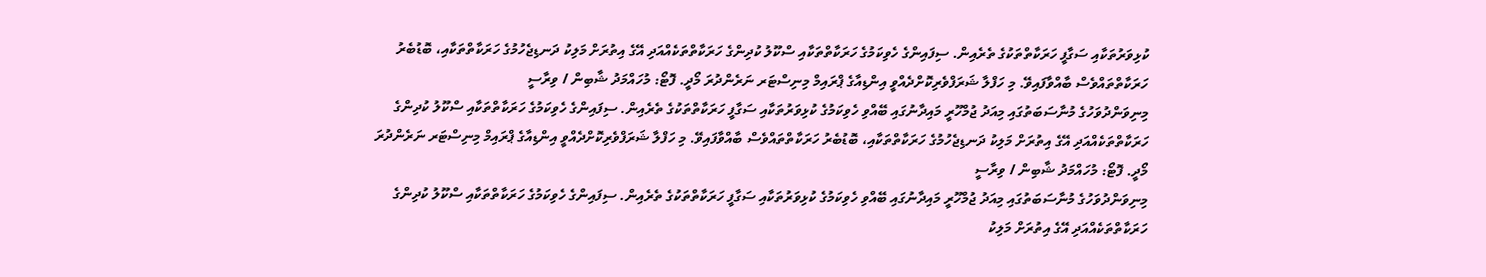ކުޅިވަރުތަކާއި ސަގާފީ ހަރަކާތްތަކުގެ ތެރެއިން. ސިފައިންގެ ހެވިކަމުގެ ހަރަކާތްތަކާއި ސްކޫލު ކުދިންގެ ހަރަކާތްތަކެއްއަދި އޭގެ އިތުރަށް މަލިކު ދަނޑިޖެހުމުގެ ހަރަކާތްތަކާއި، ބޮޑުބެރު ހަރަކާތްތައްވެސް ބާއްވާފައިވޭ. މި ހަފްލާ ޝަރަފްވެރިކޮށްދެއްވީ އިންޑިއާގެ ޕްރައިމް މިނިސްޓަރ ނަރެންދުރަ މޯދީ. ފޮޓޯ: މުހައްމަދު ޝާބިން / ވިރާސީ
މިނިވަންދުވަހުގެ މުނާސަބަތުގައި މިއަދު ޖުމްހޫރީ މައިދާނުގައި ބޭއްވި ހެވިކަމުގެ ކުޅިވަރުތަކާއި ސަގާފީ ހަރަކާތްތަކުގެ ތެރެއިން. ސިފައިންގެ ހެވިކަމުގެ ހަރަކާތްތަކާއި ސްކޫލު ކުދިންގެ ހަރަކާތްތަކެއްއަދި އޭގެ އިތުރަށް މަލިކު ދަނޑިޖެހުމުގެ ހަރަކާތްތަކާއި، ބޮޑުބެރު ހަރަކާތްތައްވެސް ބާއްވާފައިވޭ. މި ހަފްލާ ޝަރަފްވެރިކޮށްދެއްވީ އިންޑިއާގެ ޕްރައިމް މިނިސްޓަރ ނަރެންދުރަ މޯދީ. ފޮޓޯ: މުހައްމަދު ޝާބިން / ވިރާސީ
މިނިވަންދުވަހުގެ މުނާސަބަތުގައި މިއަދު ޖުމްހޫރީ މައިދާނުގައި ބޭއްވި ހެވިކަމުގެ ކުޅިވަރުތަކާއި ސަގާފީ ހަރަކާތްތަކުގެ ތެރެއިން. ސިފައިންގެ ހެވިކަމުގެ ހަރަކާތްތަކާއި ސްކޫލު ކުދިންގެ ހަރަކާތްތަކެއްއަދި އޭގެ އިތުރަށް މަލިކު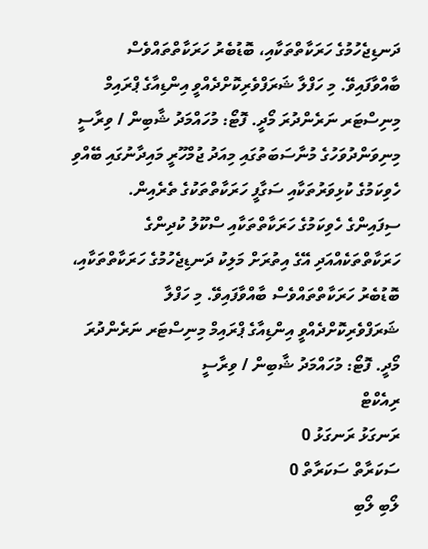ދަނޑިޖެހުމުގެ ހަރަކާތްތަކާއި، ބޮޑުބެރު ހަރަކާތްތައްވެސް ބާއްވާފައިވޭ. މި ހަފްލާ ޝަރަފްވެރިކޮށްދެއްވީ އިންޑިއާގެ ޕްރައިމް މިނިސްޓަރ ނަރެންދުރަ މޯދީ. ފޮޓޯ: މުހައްމަދު ޝާބިން / ވިރާސީ
މިނިވަންދުވަހުގެ މުނާސަބަތުގައި މިއަދު ޖުމްހޫރީ މައިދާނުގައި ބޭއްވި ހެވިކަމުގެ ކުޅިވަރުތަކާއި ސަގާފީ ހަރަކާތްތަކުގެ ތެރެއިން. ސިފައިންގެ ހެވިކަމުގެ ހަރަކާތްތަކާއި ސްކޫލު ކުދިންގެ ހަރަކާތްތަކެއްއަދި އޭގެ އިތުރަށް މަލިކު ދަނޑިޖެހުމުގެ ހަރަކާތްތަކާއި، ބޮޑުބެރު ހަރަކާތްތައްވެސް ބާއްވާފައިވޭ. މި ހަފްލާ ޝަރަފްވެރިކޮށްދެއްވީ އިންޑިއާގެ ޕްރައިމް މިނިސްޓަރ ނަރެންދުރަ މޯދީ. ފޮޓޯ: މުހައްމަދު ޝާބިން / ވިރާސީ
ރިއެކްޓް
ރަނގަޅު ރަނގަޅު 0
ސަކަރާތް ސަކަރާތް 0
ލޯބި ލޯބި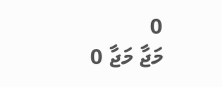0
މަޖާ މަޖާ 0